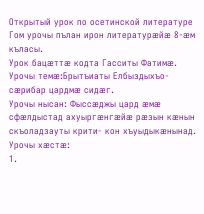Открытый урок по осетинской литературе
Гом урочы пълан ирон литературӕйӕ 8-ӕм къласы.
Урок бацӕттӕ кодта Гасситы Фатимӕ.
Урочы темӕ:Брытъиаты Елбыздыхъо-
сӕрибар цардмӕ сидӕг.
Урочы нысан: Фыссæджы цард æмæ сфæлдыстад ахуыргæнгæйæ рæзын кӕнын скъоладзауты крити- кон хъуыдыкæнынад.
Урочы хæстæ:
1.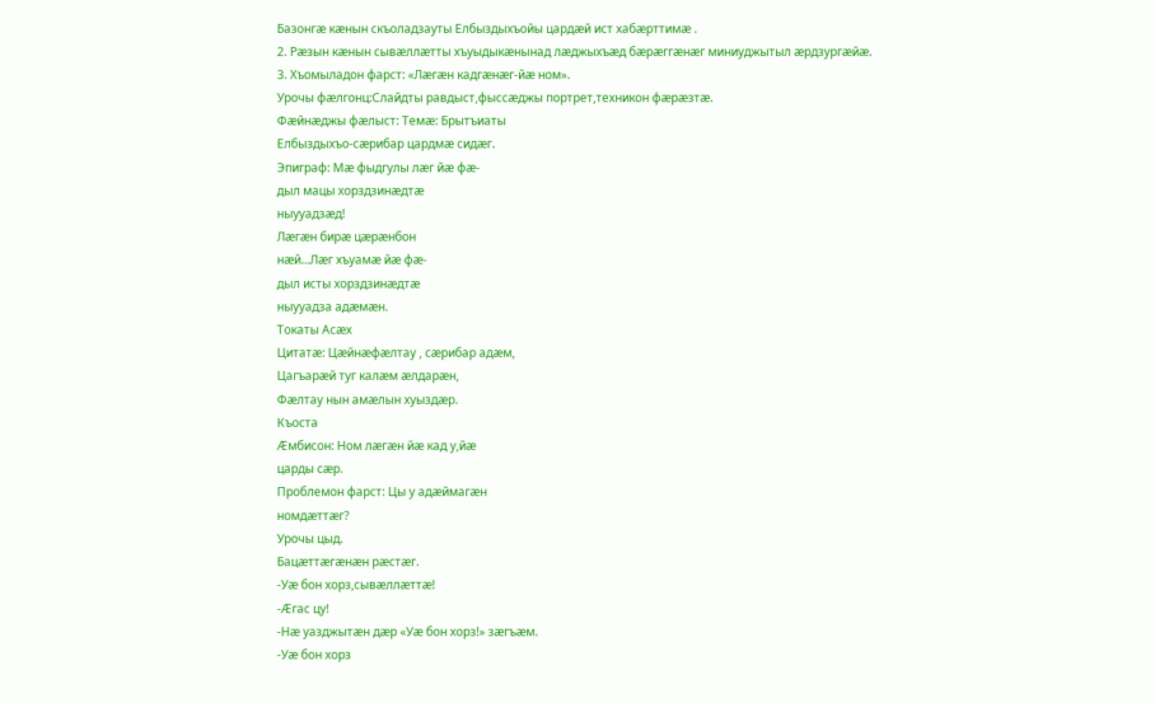Базонгæ кæнын скъоладзауты Елбыздыхъойы цардæй ист хабӕрттимӕ .
2. Рæзын кæнын сывæллæтты хъуыдыкӕнынад лӕджыхъӕд бæрæггæнæг миниуджытыл æрдзургæйæ.
3. Хъомыладон фарст: «Лӕгӕн кадгӕнӕг-йӕ ном».
Урочы фӕлгонц:Слайдты равдыст,фыссӕджы портрет,техникон фӕрӕзтӕ.
Фæйнæджы фæлыст: Темæ: Брытъиаты
Елбыздыхъо-сӕрибар цардмӕ сидӕг.
Эпиграф: Мӕ фыдгулы лӕг йӕ фӕ-
дыл мацы хорздзинӕдтӕ
ныууадзӕд!
Лӕгӕн бирӕ цӕрӕнбон
нӕй…Лӕг хъуамӕ йӕ фӕ-
дыл исты хорздзинӕдтӕ
ныууадза адӕмӕн.
Токаты Асӕх
Цитатӕ: Цӕйнӕфӕлтау , сæрибар адæм,
Цагъарæй туг калæм æлдарæн,
Фæлтау нын амæлын хуыздæр.
Къоста
Æмбисон: Ном лӕгӕн йӕ кад у,йӕ
царды сӕр.
Проблемон фарст: Цы у адӕймагӕн
номдӕттӕг?
Урочы цыд.
Бацæттæгæнæн рæстæг.
-Уӕ бон хорз,сывӕллӕттӕ!
-Ӕгас цу!
-Нӕ уазджытӕн дӕр «Уӕ бон хорз!» зӕгъӕм.
-Уӕ бон хорз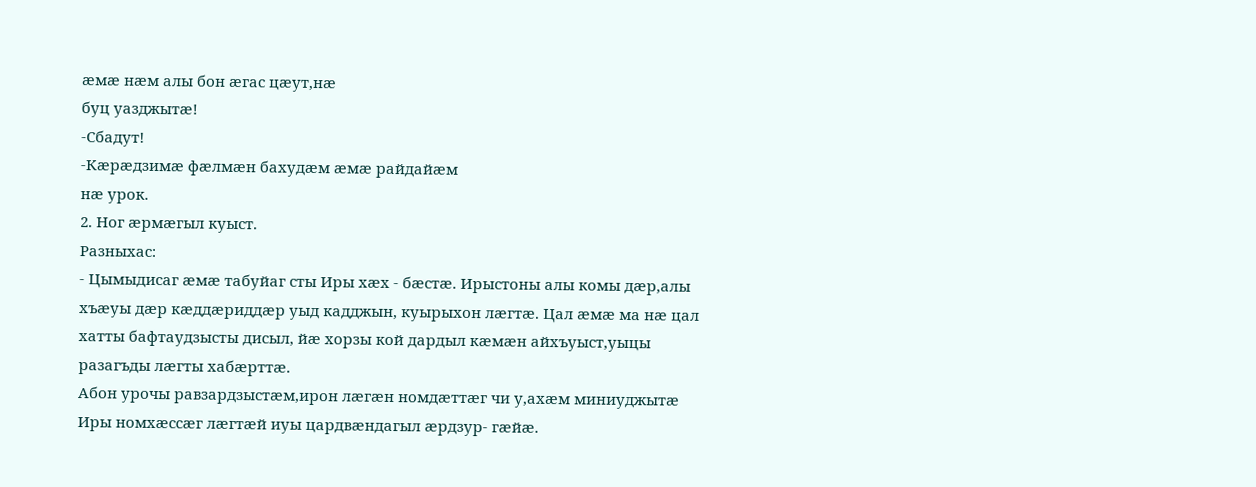ӕмӕ нӕм алы бон ӕгас цӕут,нӕ
буц уазджытӕ!
-Сбадут!
-Кӕрӕдзимӕ фӕлмӕн бахудӕм ӕмӕ райдайӕм
нӕ урок.
2. Ног æрмæгыл куыст.
Разныхас:
- Цымыдисаг ӕмӕ табуйаг сты Иры хӕх - бӕстӕ. Ирыстоны алы комы дӕр,алы хъӕуы дӕр кӕддӕриддӕр уыд кадджын, куырыхон лӕгтӕ. Цал ӕмӕ ма нӕ цал хатты бафтаудзысты дисыл, йӕ хорзы кой дардыл кӕмӕн айхъуыст,уыцы разагъды лӕгты хабӕрттӕ.
Абон урочы равзардзыстӕм,ирон лӕгӕн номдӕттӕг чи у,ахӕм миниуджытӕ Иры номхӕссӕг лӕгтӕй иуы цардвӕндагыл ӕрдзур- гӕйӕ.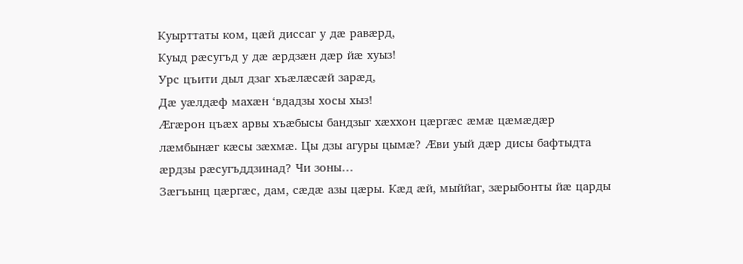Куырттаты ком, цӕй диссаг у дӕ равӕрд,
Куыд рӕсугъд у дӕ ӕрдзӕн дӕр йӕ хуыз!
Урс цъити дыл дзаг хъӕлӕсӕй зарӕд,
Дӕ уӕлдӕф махӕн ‘вдадзы хосы хыз!
Æгæрон цъæх арвы хъæбысы бандзыг хæххон цæргæс æмæ цæмæдæр лæмбынæг кæсы зæхмæ. Цы дзы агуры цымæ? Æви уый дæр дисы бафтыдта æрдзы рæсугъддзинад? Чи зоны…
Зæгъынц цæргæс, дам, сæдæ азы цæры. Кæд æй, мыййаг, зæрыбонты йæ царды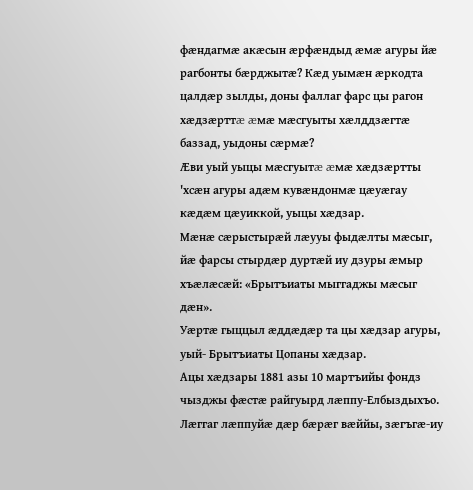фæндагмæ акæсын æрфæндыд æмæ агуры йæ рагбонты бæрджытæ? Кæд уымæн æркодта цалдæр зылды, доны фаллаг фарс цы рагон хæдзæрттæ æмæ мæсгуыты хæлддзæгтæ баззад, уыдоны сæрмæ?
Æви уый уыцы мæсгуытæ æмæ хæдзæртты 'хсæн агуры адæм кувæндонмæ цæуæгау кæдæм цæуиккой, уыцы хæдзар.
Мæнæ сæрыстырæй лæууы фыдæлты мæсыг, йæ фарсы стырдæр дуртæй иу дзуры æмыр хъæлæсæй: «Брытъиаты мыггаджы мæсыг дæн».
Уæртæ гыццыл æддæдæр та цы хæдзар агуры, уый- Брытъиаты Цопаны хæдзар.
Ацы хæдзары 1881 азы 10 мартъийы фондз чызджы фæстæ райгуырд лæппу-Елбыздыхъо.
Лæггаг лæппуйæ дæр бæрæг вæййы, зæгъгæ-иу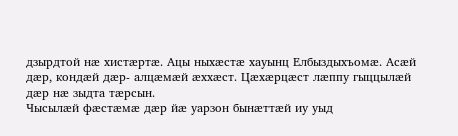дзырдтой нæ хистæртæ. Ацы ныхæстæ хауынц Елбыздыхъомæ. Асæй дæр, кондæй дæр- алцæмæй æххæст. Цæхæрцæст лæппу гыццылæй дæр нæ зыдта тæрсын.
Чысылæй фæстæмæ дæр йæ уарзон бынæттæй иу уыд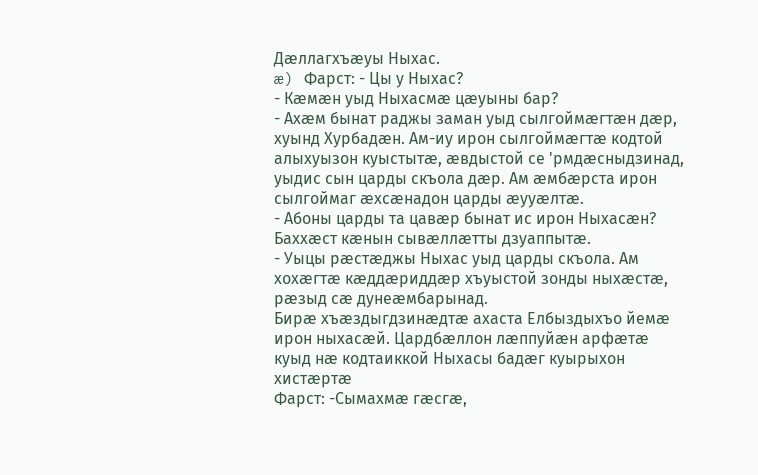Дæллагхъæуы Ныхас.
æ) Фарст: - Цы у Ныхас?
- Кæмæн уыд Ныхасмæ цæуыны бар?
- Ахæм бынат раджы заман уыд сылгоймæгтæн дæр, хуынд Хурбадæн. Ам-иу ирон сылгоймæгтæ кодтой алыхуызон куыстытæ, æвдыстой се 'рмдæсныдзинад, уыдис сын царды скъола дæр. Ам æмбæрста ирон сылгоймаг æхсæнадон царды æууæлтæ.
- Абоны царды та цавæр бынат ис ирон Ныхасæн?
Баххæст кæнын сывæллæтты дзуаппытæ.
- Уыцы рæстæджы Ныхас уыд царды скъола. Ам хохæгтæ кæддæриддæр хъуыстой зонды ныхæстæ, рæзыд сæ дунеæмбарынад.
Бирæ хъæздыгдзинæдтæ ахаста Елбыздыхъо йемæ ирон ныхасæй. Цардбæллон лæппуйæн арфæтæ куыд нæ кодтаиккой Ныхасы бадæг куырыхон хистæртæ
Фарст: -Сымахмæ гæсгæ,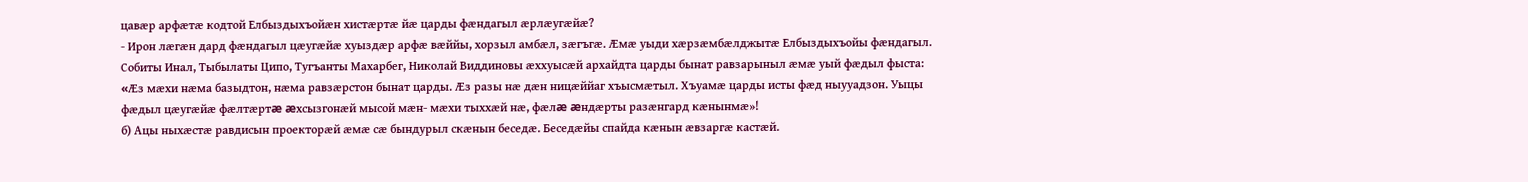цавæр арфæтæ кодтой Елбыздыхъойæн хистæртæ йæ царды фæндагыл æрлæугæйæ?
- Ирон лæгæн дард фæндагыл цæугæйæ хуыздæр арфæ вæййы, хорзыл амбæл, зæгъгæ. Æмæ уыди хæрзæмбæлджытæ Елбыздыхъойы фæндагыл. Собиты Инал, Тыбылаты Ципо, Тугъанты Махарбег, Николай Виддиновы æххуысæй архайдта царды бынат равзарыныл æмæ уый фæдыл фыста: «Æз мæхи нæма базыдтон, нæма равзæрстон бынат царды. Æз разы нæ дæн ницæййаг хъысмæтыл. Хъуамæ царды исты фæд ныууадзон. Уыцы фæдыл цæугæйæ фæлтæртæ æхсызгонæй мысой мæн- мæхи тыххæй нæ, фæлæ æндæрты разæнгард кæнынмæ»!
б) Ацы ныхæстæ равдисын проекторæй æмæ сæ бындурыл скæнын беседæ. Беседæйы спайда кæнын æвзаргæ кастæй.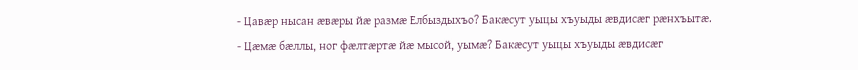- Цавæр нысан æвæры йæ размæ Елбыздыхъо? Бакæсут уыцы хъуыды æвдисæг рæнхъытæ.
- Цæмæ бæллы, ног фæлтæртæ йæ мысой, уымæ? Бакæсут уыцы хъуыды æвдисæг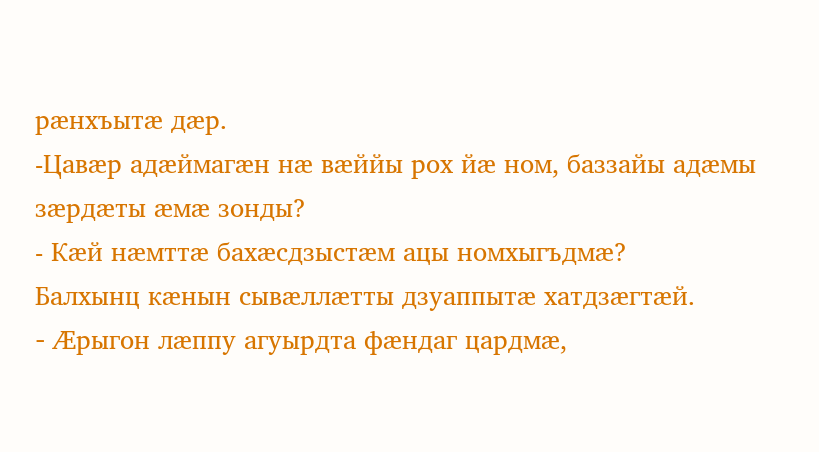рæнхъытæ дæр.
-Цавæр адæймагæн нæ вæййы рох йæ ном, баззайы адæмы зæрдæты æмæ зонды?
- Кæй нæмттæ бахæсдзыстæм ацы номхыгъдмæ?
Балхынц кæнын сывæллæтты дзуаппытæ хатдзæгтæй.
- Æрыгон лæппу агуырдта фæндаг цардмæ,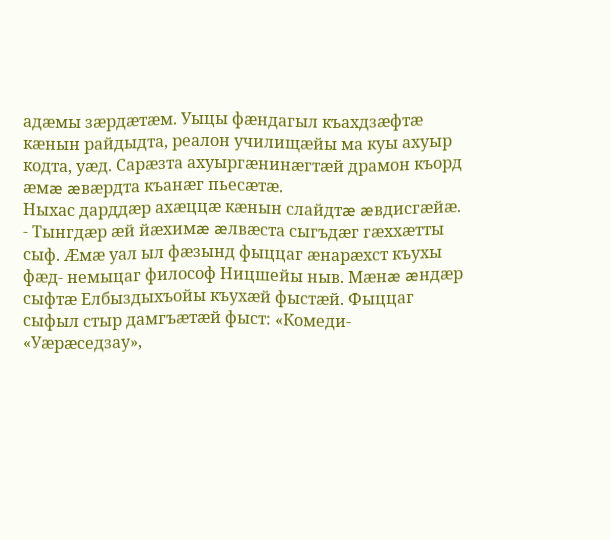адæмы зæрдæтæм. Уыцы фæндагыл къахдзæфтæ кæнын райдыдта, реалон училищæйы ма куы ахуыр кодта, уæд. Сарæзта ахуыргæнинæгтæй драмон къорд æмæ æвæрдта къанæг пьесæтæ.
Ныхас дарддæр ахæццæ кæнын слайдтæ æвдисгæйæ.
- Тынгдæр æй йæхимæ æлвæста сыгъдæг гæххæтты сыф. Æмæ уал ыл фæзынд фыццаг æнарæхст къухы фæд- немыцаг философ Ницшейы ныв. Мæнæ æндæр сыфтæ Елбыздыхъойы къухæй фыстæй. Фыццаг сыфыл стыр дамгъæтæй фыст: «Комеди- «Уæрæседзау»,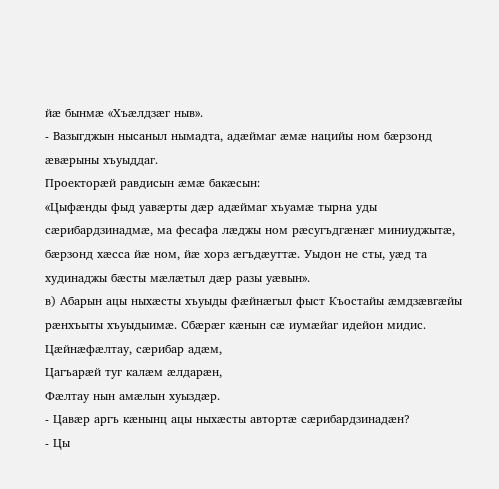йæ бынмæ «Хъæлдзæг ныв».
- Вазыгджын нысаныл нымадта, адæймаг æмæ нацийы ном бæрзонд æвæрыны хъуыддаг.
Проекторæй равдисын æмæ бакæсын:
«Цыфæнды фыд уавæрты дæр адæймаг хъуамæ тырна уды сæрибардзинадмæ, ма фесафа лæджы ном рæсугъдгæнæг миниуджытæ, бæрзонд хæсса йæ ном, йæ хорз æгъдæуттæ. Уыдон не сты, уæд та худинаджы бæсты мæлæтыл дæр разы уæвын».
в) Абарын ацы ныхæсты хъуыды фæйнæгыл фыст Къостайы æмдзæвгæйы рæнхъыты хъуыдыимæ. Сбæрæг кæнын сæ иумæйаг идейон мидис.
Цæйнæфæлтау, сæрибар адæм,
Цагъарæй туг калæм æлдарæн,
Фæлтау нын амæлын хуыздæр.
- Цавæр аргъ кæнынц ацы ныхæсты автортæ сæрибардзинадæн?
- Цы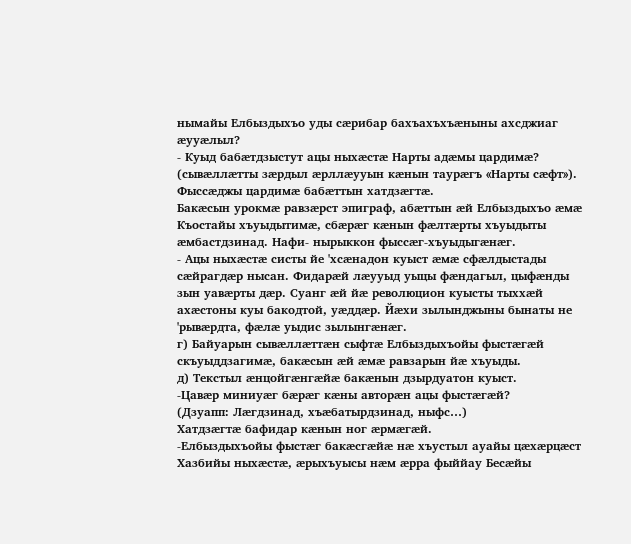нымайы Елбыздыхъо уды сæрибар бахъахъхъæныны ахсджиаг æууæлыл?
- Куыд бабæтдзыстут ацы ныхæстæ Нарты адæмы цардимæ? (сывæллæтты зæрдыл æрллæууын кæнын таурæгъ «Нарты сæфт»).
Фыссæджы цардимæ бабæттын хатдзæгтæ.
Бакæсын урокмæ равзæрст эпиграф, абæттын æй Елбыздыхъо æмæ Къостайы хъуыдытимæ, сбæрæг кæнын фæлтæрты хъуыдыты æмбастдзинад. Нафи- нырыккон фыссæг-хъуыдыгæнæг.
- Ацы ныхæстæ систы йе 'хсæнадон куыст æмæ сфæлдыстады сæйрагдæр нысан. Фидарæй лæууыд уыцы фæндагыл, цыфæнды зын уавæрты дæр. Суанг æй йæ революцион куысты тыххæй ахæстоны куы бакодтой, уæддæр. Йæхи зылынджыны бынаты не 'рывæрдта, фæлæ уыдис зылынгæнæг.
г) Байуарын сывæллæттæн сыфтæ Елбыздыхъойы фыстæгæй скъуыддзагимæ, бакæсын æй æмæ равзарын йæ хъуыды.
д) Текстыл æнцойгæнгæйæ бакæнын дзырдуатон куыст.
-Цавæр миниуæг бæрæг кæны авторæн ацы фыстæгæй?
(Дзуапп: Лæгдзинад, хъæбатырдзинад, ныфс…)
Хатдзæгтæ бафидар кæнын ног æрмæгæй.
-Елбыздыхъойы фыстæг бакæсгæйæ нæ хъустыл ауайы цæхæрцæст Хазбийы ныхæстæ, æрыхъуысы нæм æрра фыййау Бесæйы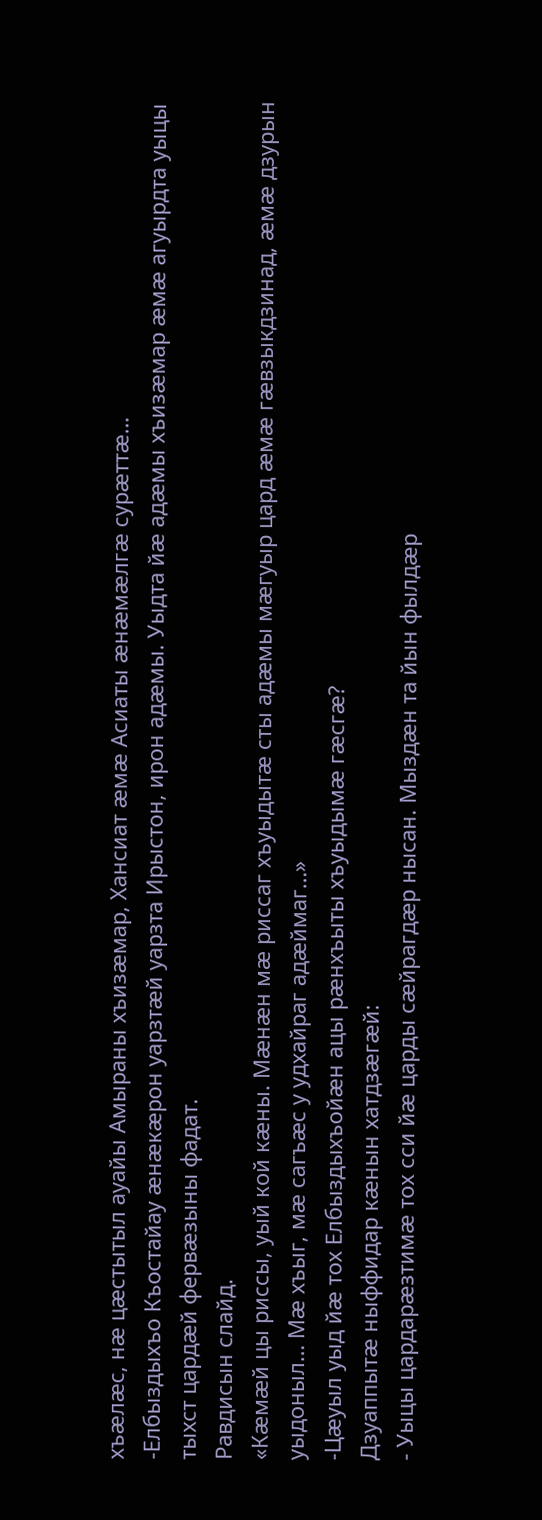хъæлæс, нæ цæстытыл ауайы Амыраны хъизæмар, Хансиат æмæ Асиаты æнæмæлгæ сурæттæ…
-Елбыздыхъо Къостайау æнæкæрон уарзтæй уарзта Ирыстон, ирон адæмы. Уыдта йæ адæмы хъизæмар æмæ агуырдта уыцы тыхст цардæй фервæзыны фадат.
Равдисын слайд.
«Кæмæй цы риссы, уый кой кæны. Мæнæн мæ риссаг хъуыдытæ сты адæмы мæгуыр цард æмæ гæвзыкдзинад, æмæ дзурын уыдоныл… Мæ хъыг, мæ сагъæс у удхайраг адæймаг…»
-Цæуыл уыд йæ тох Елбыздыхъойæн ацы рæнхъыты хъуыдымæ гæсгæ?
Дзуаппытæ ныффидар кæнын хатдзæгæй:
- Уыцы цардарæзтимæ тох сси йæ царды сæйрагдæр нысан. Мыздæн та йын фылдæр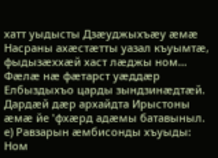хатт уыдысты Дзæуджыхъæу æмæ Насраны ахæстæтты уазал къуымтæ, фыдызæххæй хаст лæджы ном… Фæлæ нæ фæтарст уæддæр Елбыздыхъо царды зындзинæдтæй. Дардæй дæр архайдта Ирыстоны æмæ йе 'фхæрд адæмы батавыныл.
е) Равзарын æмбисонды хъуыды:
Ном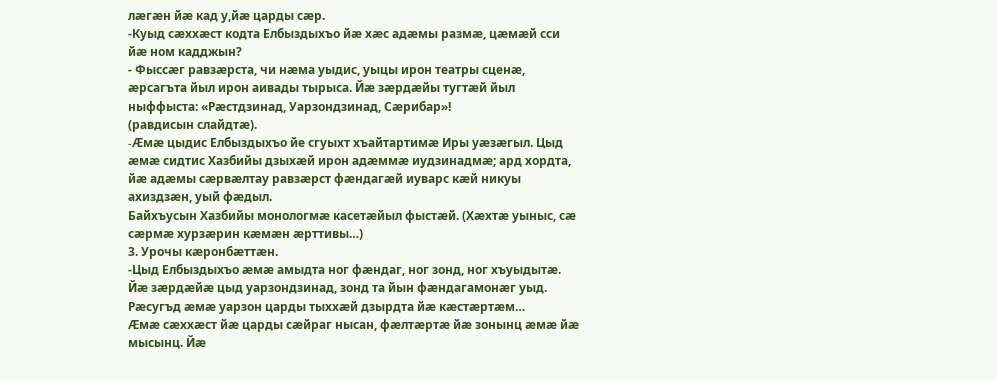лӕгӕн йӕ кад у,йӕ царды сӕр.
-Куыд сæххæст кодта Елбыздыхъо йæ хæс адæмы размæ, цæмæй сси йæ ном кадджын?
- Фыссæг равзæрста, чи нæма уыдис, уыцы ирон театры сценæ, æрсагъта йыл ирон аивады тырыса. Йæ зæрдæйы тугтæй йыл ныффыста: «Рæстдзинад, Уарзондзинад, Сæрибар»!
(равдисын слайдтæ).
-Æмæ цыдис Елбыздыхъо йе сгуыхт хъайтартимæ Иры уæзæгыл. Цыд æмæ сидтис Хазбийы дзыхæй ирон адæммæ иудзинадмæ; ард хордта, йæ адæмы сæрвæлтау равзæрст фæндагæй иуварс кæй никуы ахиздзæн, уый фæдыл.
Байхъусын Хазбийы монологмæ касетæйыл фыстæй. (Хæхтæ уыныс, сæ сæрмæ хурзæрин кæмæн æрттивы…)
3. Урочы кæронбæттæн.
-Цыд Елбыздыхъо æмæ амыдта ног фæндаг, ног зонд, ног хъуыдытæ. Йæ зæрдæйæ цыд уарзондзинад, зонд та йын фæндагамонæг уыд. Рæсугъд æмæ уарзон царды тыххæй дзырдта йæ кæстæртæм…
Æмæ сæххæст йæ царды сæйраг нысан, фæлтæртæ йæ зонынц æмæ йæ мысынц. Йæ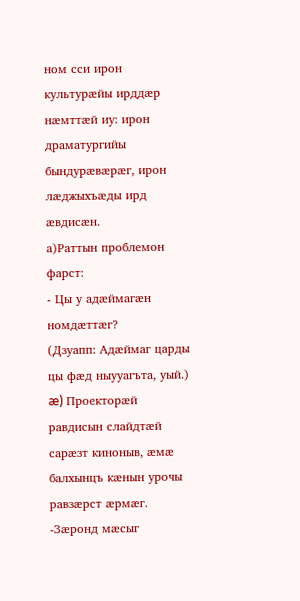ном сси ирон культурæйы ирддæр нæмттæй иу: ирон драматургийы бындурæвæрæг, ирон лæджыхъæды ирд æвдисæн.
а)Раттын проблемон фарст:
- Цы у адæймагæн номдæттæг?
(Дзуапп: Адæймаг царды цы фæд ныууагъта, уый.)
æ) Проекторæй равдисын слайдтæй сарæзт киноныв, æмæ балхынцъ кæнын урочы равзæрст æрмæг.
-Зæронд мæсыг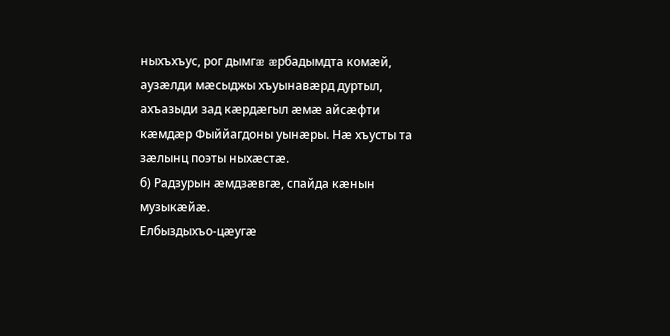ныхъхъус, рог дымгæ æрбадымдта комæй, аузæлди мæсыджы хъуынавæрд дуртыл, ахъазыди зад кæрдæгыл æмæ айсæфти кæмдæр Фыййагдоны уынæры. Нæ хъусты та зæлынц поэты ныхæстæ.
б) Радзурын æмдзæвгæ, спайда кæнын музыкæйæ.
Елбыздыхъо-цæугæ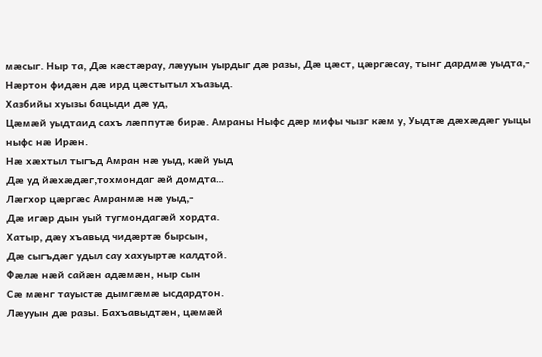мæсыг. Ныр та, Дæ кæстæрау, лæууын уырдыг дæ разы, Дæ цæст, цæргæсау, тынг дардмæ уыдта,- Нӕртон фидӕн дӕ ирд цӕстытыл хъазыд.
Хазбийы хуызы бацыди дӕ уд,
Цӕмӕй уыдтаид сахъ лӕппутӕ бирӕ. Амраны Ныфс дӕр мифы чызг кӕм у, Уыдтӕ дӕхӕдӕг уыцы ныфс нӕ Ирӕн.
Нæ хæхтыл тыгъд Амран нæ уыд, кæй уыд
Дӕ уд йӕхӕдӕг,тохмондаг ӕй домдта…
Лӕгхор цӕргӕс Амранмӕ нӕ уыд,-
Дӕ игӕр дын уый тугмондагӕй хордта.
Хатыр, дæу хъавыд чидæртæ бырсын,
Дæ сыгъдæг удыл сау хахуыртæ калдтой.
Фæлæ нæй сайæн адæмæн, ныр сын
Сæ мæнг тауыстæ дымгæмæ ысдардтон.
Лæууын дæ разы. Бахъавыдтæн, цæмæй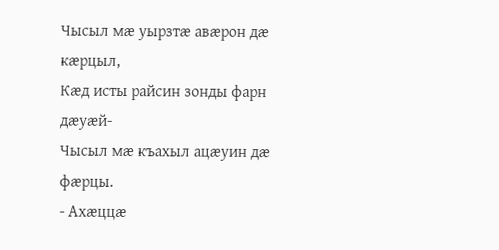Чысыл мæ уырзтæ авæрон дæ кæрцыл,
Кæд исты райсин зонды фарн дæуæй-
Чысыл мæ къахыл ацæуин дæ фæрцы.
- Ахӕццӕ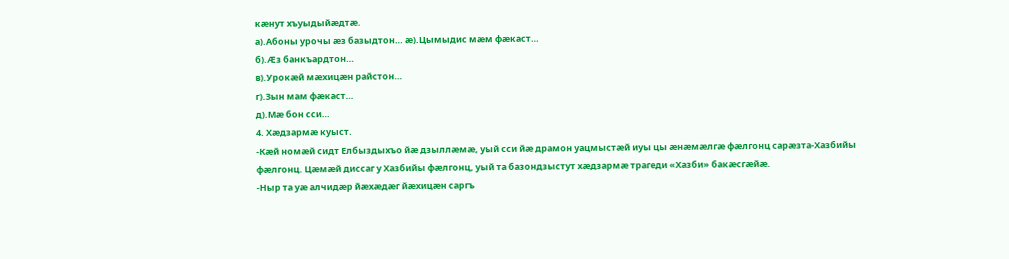кӕнут хъуыдыйӕдтӕ.
а).Абоны урочы ӕз базыдтон… ӕ).Цымыдис мӕм фӕкаст…
б).Ӕз банкъардтон…
в).Урокӕй мӕхицӕн райстон…
г).Зын мам фӕкаст…
д).Мӕ бон сси…
4. Хæдзармæ куыст.
-Кæй номæй сидт Елбыздыхъо йæ дзыллæмæ, уый сси йæ драмон уацмыстæй иуы цы æнæмæлгæ фæлгонц сарæзта-Хазбийы фæлгонц. Цæмæй диссаг у Хазбийы фæлгонц, уый та базондзыстут хæдзармæ трагеди «Хазби» бакæсгæйæ.
-Ныр та уӕ алчидӕр йӕхӕдӕг йӕхицӕн саргъ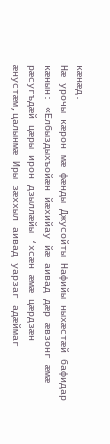кӕнӕд.
Нӕ урочы кӕрон мӕ фӕнды Джусойты Нафийы ныхӕстӕй бафидар кӕнын: «Елбыздыхъойӕн йӕхийау йӕ аивад дӕр ӕвзонг ӕмӕ рӕсугъдӕй цӕры ирон дзыллӕйы ‘хсӕн ӕмӕ цӕрдзӕн ӕнустӕм,цалынмӕ Иры зӕххыл аивад уарзаг адӕймаг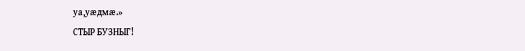уа,уӕдмӕ.»
СТЫР БУЗНЫГ!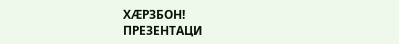ХӔРЗБОН!
ПРЕЗЕНТАЦИ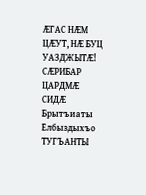ӔГАС НӔМ ЦӔУТ, НӔ БУЦ
УАЗДЖЫТӔ!
СӔРИБАР
ЦАРДМӔ
СИДӔ
Брытъиаты Елбыздыхъо
ТУГЪАНТЫ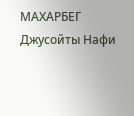МАХАРБЕГ
Джусойты Нафи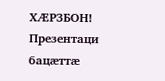ХӔРЗБОН!
Презентаци бацӕттӕ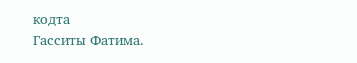кодта
Гасситы Фатима.